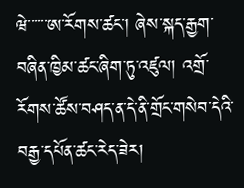ཝེ་་་་་་ཨ་རོགས་ཚང་། ཞེས་སྐད་རྒྱག་བཞིན་ཁྱིམ་ཚང་ཞིག་ཏུ་འཛུལ། འགྲོ་རོགས་ཚོས་བཤད་ན་དེ་ནི་གྲོང་གསེབ་དེའི་བརྒྱ་དཔོན་ཚང་རེད་ཟེར།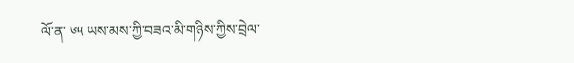ལོ་ན་ ༦༥ ཡས་མས་ཀྱི་བཟའ་མི་གཉིས་ཀྱིས་བྲེལ་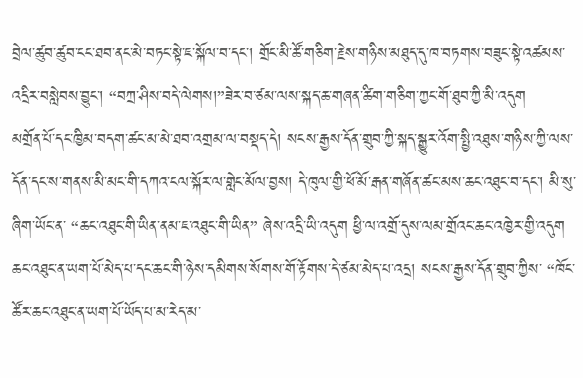བྲེལ་ཚུབ་ཚུབ་ངང་ཐབ་ནང་མེ་བཏང་སྟེ་ཇ་སྐོལ་བ་དང་། གྲོང་མི་ཚོ་གཅིག་རྗེས་གཉིས་མཐུད་དུ་ཁ་བཏགས་བཟུང་སྟེ་འཚམས་འདྲིར་བསླེབས་བྱུང་། “བཀྲ་ཤིས་བདེ་ལེགས།”ཟེར་བ་ཙམ་ལས་སྐད་ཆ་གཞན་ཚིག་གཅིག་ཀྱང་གོ་ཐུབ་ཀྱི་མི་འདུག
མགྲོན་པོ་དང་ཁྱིམ་བདག་ཚང་མ་མེ་ཐབ་འགྲམ་ལ་བསྡད་དེ། སངས་རྒྱས་དོན་གྲུབ་ཀྱི་སྐད་སྒྱུར་འོག་སྤྱི་འཐུས་གཉིས་ཀྱི་ལས་དོན་དང་ས་གནས་མི་མང་གི་དཀའ་ངལ་སྐོར་ལ་གླེང་མོལ་བྱས། དེ་ཁུལ་གྱི་ཕོ་མོ་རྒན་གཞོན་ཚང་མས་ཆང་འཐུང་བ་དང་། མི་སུ་ཞིག་ཡོང་ན་ “ཆང་འཐུང་གི་ཡིན་ནམ་ཇ་འཐུང་གི་ཡིན” ཞེས་འདྲི་ཡི་འདུག ཕྱི་ལ་འགྲོ་དུས་ལམ་གྲོའང་ཆང་འཁྱེར་གྱི་འདུག ཆང་འཐུང་ན་ཡག་པོ་མེད་པ་དང་ཆང་གི་ཉེས་དམིགས་སོགས་གོ་རྟོགས་དེ་ཙམ་མེད་པ་འདྲ། སངས་རྒྱས་དོན་གྲུབ་ཀྱིས་ “ཁོང་ཚོར་ཆང་འཐུང་ན་ཡག་པོ་ཡོད་པ་མ་རེད་མ་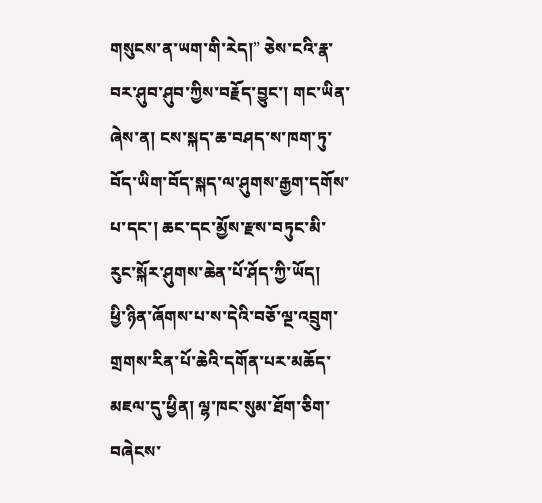གསུངས་ན་ཡག་གི་རེད།” ཅེས་ངའི་རྣ་བར་ཤུབ་ཤུབ་ཀྱིས་བརྗོད་བྱུང་། གང་ཡིན་ཞེས་ན། ངས་སྐད་ཆ་བཤད་ས་ཁག་ཏུ་བོད་ཡིག་བོད་སྐད་ལ་ཤུགས་རྒྱག་དགོས་པ་དང་། ཆང་དང་མྱོས་རྫས་བཏུང་མི་རུང་སྐོར་ཤུགས་ཆེན་པོ་ཤོད་ཀྱི་ཡོད།
ཕྱི་ཉིན་ཞོགས་པ་ས་དེའི་བཅོ་ལྔ་འབྲུག་གྲགས་རིན་པོ་ཆེའི་དགོན་པར་མཆོད་མཇལ་དུ་ཕྱིན། ལྷ་ཁང་སུམ་ཐོག་ཅིག་བཞེངས་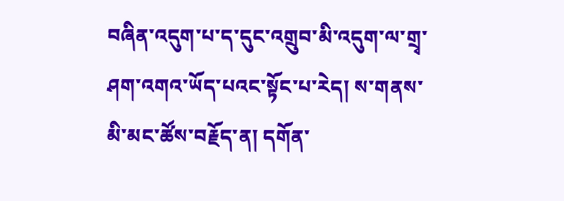བཞིན་འདུག་པ་ད་དུང་འགྲུབ་མི་འདུག་ལ་གྲྭ་ཤག་འགའ་ཡོད་པའང་སྟོང་པ་རེད། ས་གནས་མི་མང་ཚོས་བརྗོད་ན། དགོན་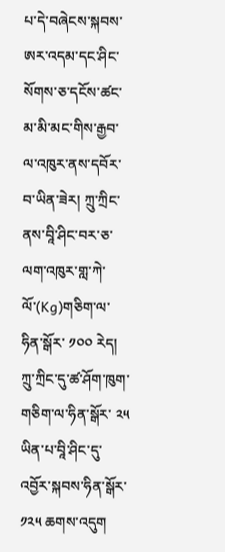པ་དེ་བཞེངས་སྐབས་ཨར་འདམ་དང་ཤིང་སོགས་ཅ་དངོས་ཚང་མ་མི་མང་གིས་རྒྱབ་ལ་འཁུར་ནས་དབོར་བ་ཡིན་ཟེར། ཀྲུ་ཀྲིང་ནས་བཱི་ཤིང་བར་ཅ་ལག་འཁུར་གླ་ཀེ་ལོ་(Kg)གཅིག་ལ་ཧིན་སྒོར་ ༡༠༠ རེད། ཀྲུ་ཀྲིང་དུ་ཚ་ཤོག་ཁུག་གཅིག་ལ་ཧིན་སྒོར་ ༢༥ ཡིན་པ་བཱི་ཤིང་དུ་འབྱོར་སྐབས་ཧིན་སྒོར་ ༡༢༥ ཆགས་འདུག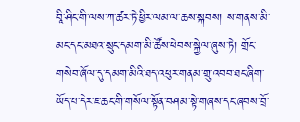བཱི་ཤིང་གི་ལས་ཀ་ཚར་ཏེ་ཕྱིར་ལམ་ལ་ཆས་སྐབས། ས་གནས་མི་མང་དང་མཐའ་སྲུང་དམག་མི་ཚོས་ཕེབས་སྐྱེལ་ཞུས་ཏེ། གྲོང་གསེབ་ཞོལ་དུ་དམག་མིའི་ཐད་འཕུར་གནམ་གྲུ་འབབ་ཐང་ཞིག་ཡོད་པ་དེར་ཇ་ཆང་གི་གསོལ་སྟོན་བཤམ་སྟེ་གཞས་དང་ཞབས་བྲོ་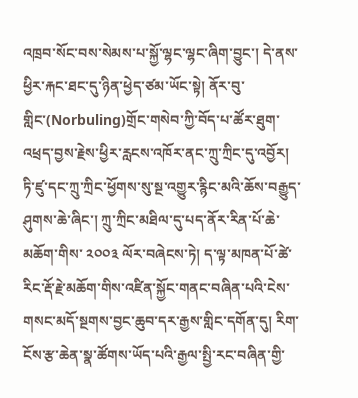འཁྲབ་སོང་བས་སེམས་པ་སྐྱོ་ལྷང་ལྷང་ཞིག་བྱུང་། དེ་ནས་ཕྱིར་རྐང་ཐང་དུ་ཉིན་ཕྱེད་ཙམ་ཡོང་སྟེ། ནོར་བུ་གླིང་(Norbuling)གྲོང་གསེབ་ཀྱི་བོད་པ་ཚོར་ཐུག་འཕྲད་བྱས་རྗེས་ཕྱིར་རླངས་འཁོར་ནང་ཀྲུ་ཀྲིང་དུ་འབྱོར།
ཏི་ཛུ་དང་ཀྲུ་ཀྲིང་ཕྱོགས་སུ་སྔ་འགྱུར་རྙིང་མའི་ཆོས་བརྒྱུད་ཤུགས་ཆེ་ཞིང་། ཀྲུ་ཀྲིང་མཐིལ་དུ་པད་ནོར་རིན་པོ་ཆེ་མཆོག་གིས་ ༢༠༠༣ ལོར་བཞེངས་ཏེ། ད་ལྟ་མཁན་པོ་ཚེ་རིང་རྡོ་རྗེ་མཆོག་གིས་འཛིན་སྐྱོང་གནང་བཞིན་པའི་ངེས་གསང་མདོ་སྔགས་བྱང་ཆུབ་དར་རྒྱས་གླིང་དགོན་དུ། རིག་ངོས་རྩ་ཆེན་སྣ་ཚོགས་ཡོད་པའི་རྒྱལ་སྤྱི་རང་བཞིན་གྱི་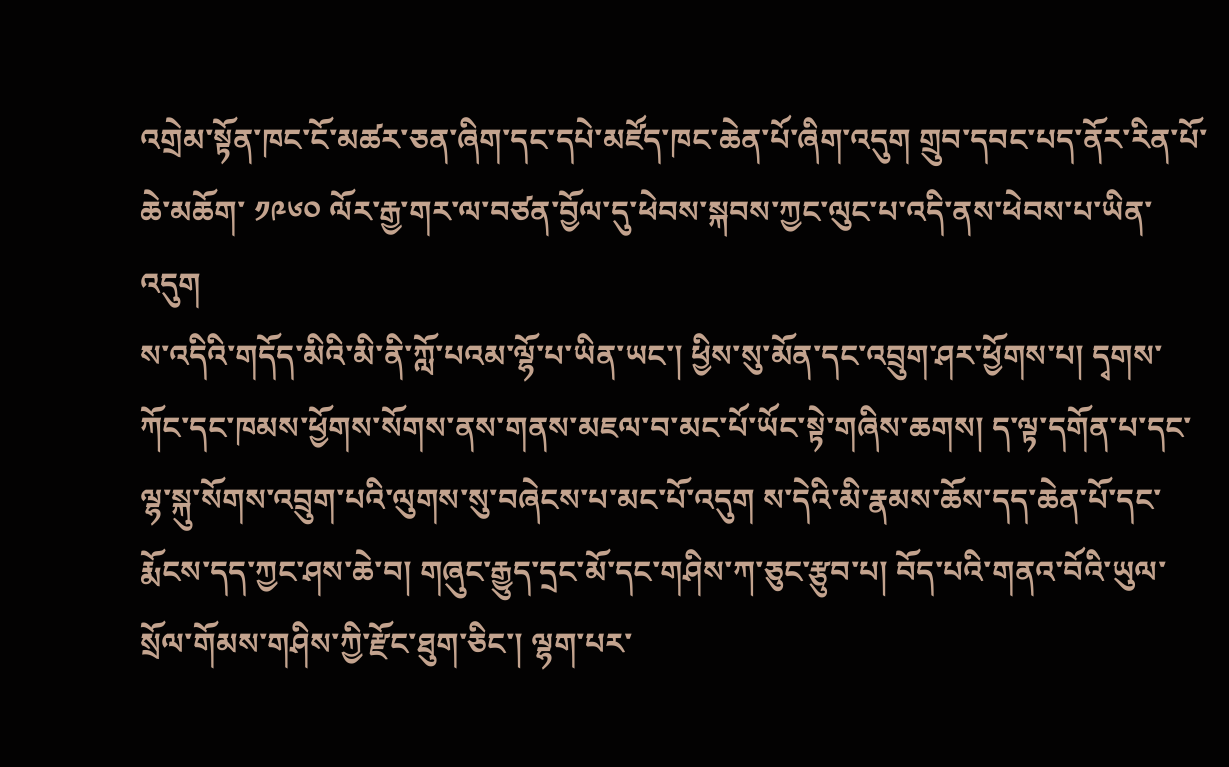འགྲེམ་སྟོན་ཁང་ངོ་མཚར་ཅན་ཞིག་དང་དཔེ་མཛོད་ཁང་ཆེན་པོ་ཞིག་འདུག གྲུབ་དབང་པད་ནོར་རིན་པོ་ཆེ་མཆོག་ ༡༩༦༠ ལོར་རྒྱ་གར་ལ་བཙན་བྱོལ་དུ་ཕེབས་སྐབས་ཀྱང་ལུང་པ་འདི་ནས་ཕེབས་པ་ཡིན་འདུག
ས་འདིའི་གདོད་མིའི་མི་ནི་ཀློ་པའམ་ལྷོ་པ་ཡིན་ཡང་། ཕྱིས་སུ་མོན་དང་འབྲུག་ཤར་ཕྱོགས་པ། དྭགས་ཀོང་དང་ཁམས་ཕྱོགས་སོགས་ནས་གནས་མཇལ་བ་མང་པོ་ཡོང་སྟེ་གཞིས་ཆགས། ད་ལྟ་དགོན་པ་དང་ལྷ་སྐུ་སོགས་འབྲུག་པའི་ལུགས་སུ་བཞེངས་པ་མང་པོ་འདུག ས་དེའི་མི་རྣམས་ཆོས་དད་ཆེན་པོ་དང་རྨོངས་དད་ཀྱང་ཤས་ཆེ་བ། གཞུང་རྒྱུད་དྲང་མོ་དང་གཤིས་ཀ་ཅུང་རྩུབ་པ། བོད་པའི་གནའ་བོའི་ཡུལ་སྲོལ་གོམས་གཤིས་ཀྱི་རྫོང་ཐུག་ཅིང་། ལྷག་པར་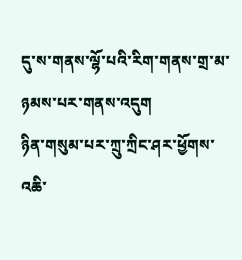དུ་ས་གནས་ལྷོ་པའི་རིག་གནས་གྲ་མ་ཉམས་པར་གནས་འདུག
ཉིན་གསུམ་པར་ཀྲུ་ཀྲིང་ཤར་ཕྱོགས་འཆི་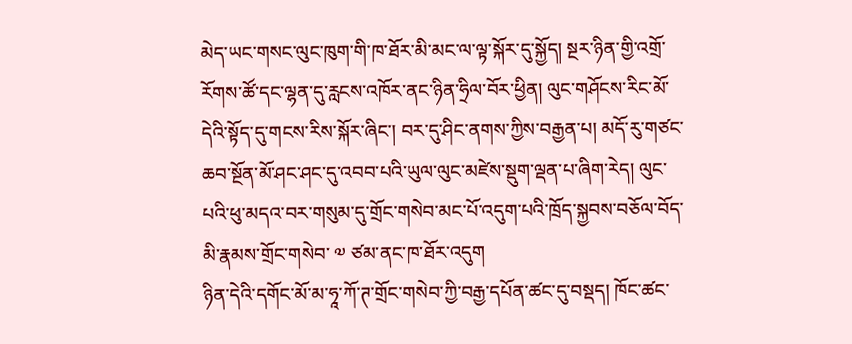མེད་ཡང་གསང་ལུང་ཁུག་གི་ཁ་ཐོར་མི་མང་ལ་ལྟ་སྐོར་དུ་སྐྱོད། སྔར་ཉིན་གྱི་འགྲོ་རོགས་ཚོ་དང་ལྷན་དུ་རླངས་འཁོར་ནང་ཉིན་ཧྲིལ་བོར་ཕྱིན། ལུང་གཤོངས་རིང་མོ་དེའི་སྟོད་དུ་གངས་རིས་སྐོར་ཞིང་། བར་དུ་ཤིང་ནགས་ཀྱིས་བརྒྱན་པ། མདོ་རུ་གཙང་ཆབ་སྔོན་མོ་ཤང་ཤང་དུ་འབབ་པའི་ཡུལ་ལུང་མཛེས་སྡུག་ལྡན་པ་ཞིག་རེད། ལུང་པའི་ཕུ་མདའ་བར་གསུམ་དུ་གྲོང་གསེབ་མང་པོ་འདུག་པའི་ཁྲོད་སྐྱབས་བཅོལ་བོད་མི་རྣམས་གྲོང་གསེབ་ ༧ ཙམ་ནང་ཁ་ཐོར་འདུག
ཉིན་དེའི་དགོང་མོ་མ་ཧཱ་ཀོ་ཊ་གྲོང་གསེབ་ཀྱི་བརྒྱ་དཔོན་ཚང་དུ་བསྡད། ཁོང་ཚང་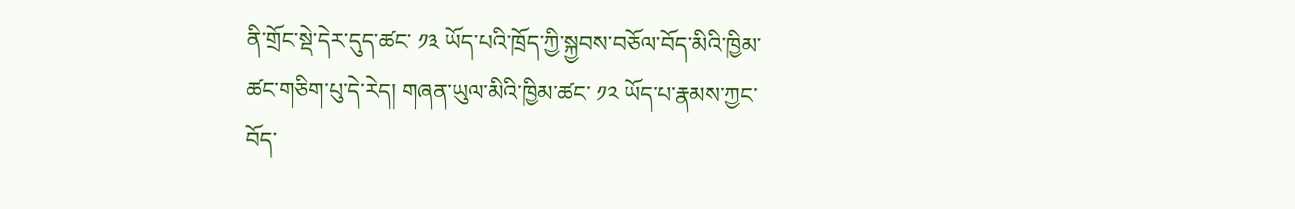ནི་གྲོང་སྡེ་དེར་དུད་ཚང་ ༡༣ ཡོད་པའི་ཁྲོད་ཀྱི་སྐྱབས་བཅོལ་བོད་མིའི་ཁྱིམ་ཚང་གཅིག་པུ་དེ་རེད། གཞན་ཡུལ་མིའི་ཁྱིམ་ཚང་ ༡༢ ཡོད་པ་རྣམས་ཀྱང་བོད་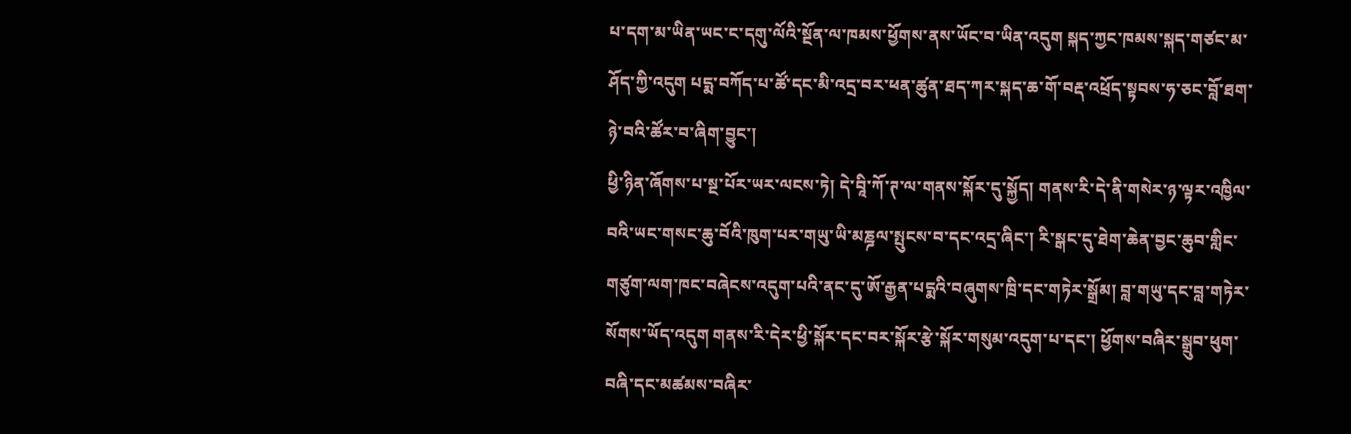པ་དག་མ་ཡིན་ཡང་ང་དགུ་ལོའི་སྔོན་ལ་ཁམས་ཕྱོགས་ནས་ཡོང་བ་ཡིན་འདུག སྐད་ཀྱང་ཁམས་སྐད་གཙང་མ་ཤོད་ཀྱི་འདུག པདྨ་བཀོད་པ་ཚོ་དང་མི་འདྲ་བར་ཕན་ཚུན་ཐད་ཀར་སྐད་ཆ་གོ་བརྡ་འཕྲོད་སྟབས་ཧ་ཅང་བློ་ཐག་ཉེ་བའི་ཚོར་བ་ཞིག་བྱུང་།
ཕྱི་ཉིན་ཞོགས་པ་སྔ་པོར་ཡར་ལངས་ཏེ། དེ་བཱི་ཀོ་ཊ་ལ་གནས་སྐོར་དུ་སྐྱོད། གནས་རི་དེ་ནི་གསེར་ཉ་ལྟར་འཁྱིལ་བའི་ཡང་གསང་ཆུ་བོའི་ཁུག་པར་གཡུ་ཡི་མཎྜལ་སྤུངས་བ་དང་འདྲ་ཞིང་། རི་སྒང་དུ་ཐེག་ཆེན་བྱང་ཆུབ་གླིང་གཙུག་ལག་ཁང་བཞེངས་འདུག་པའི་ནང་དུ་ཨོ་རྒྱན་པདྨའི་བཞུགས་ཁྲི་དང་གཏེར་སྒྲོམ། བླ་གཡུ་དང་བླ་གཏེར་སོགས་ཡོད་འདུག གནས་རི་དེར་ཕྱི་སྐོར་དང་བར་སྐོར་རྩེ་སྐོར་གསུམ་འདུག་པ་དང་། ཕྱོགས་བཞིར་སྒྲུབ་ཕུག་བཞི་དང་མཚམས་བཞིར་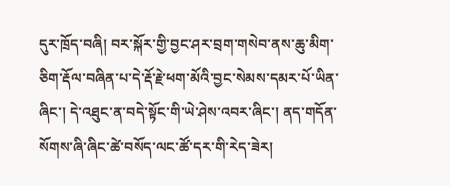དུར་ཁྲོད་བཞི། བར་སྐོར་གྱི་བྱང་ཤར་བྲག་གསེབ་ནས་ཆུ་མིག་ཅིག་རྡོལ་བཞིན་པ་དེ་རྡོ་རྗེ་ཕག་མོའི་བྱང་སེམས་དམར་པོ་ཡིན་ཞིང་། དེ་འཐུང་ན་བདེ་སྟོང་གི་ཡེ་ཤེས་འབར་ཞིང་། ནད་གདོན་སོགས་ཞི་ཞིང་ཚེ་བསོད་ལང་ཚོ་དར་གི་རེད་ཟེར།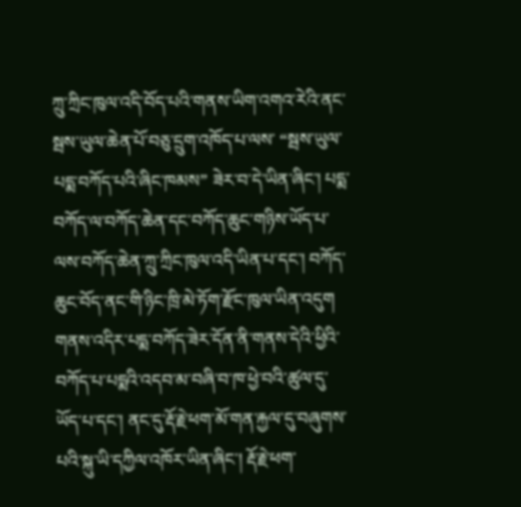ཀྲུ་ཀྲིང་ཁུལ་འདི་བོད་པའི་གནས་ཡིག་འགའ་རེའི་ནང་སྦས་ཡུལ་ཆེན་པོ་བཅུ་དྲུག་འཁོད་པ་ལས་ “སྦས་ཡུལ་པདྨ་བཀོད་པའི་ཞིང་ཁམས” ཟེར་བ་དེ་ཡིན་ཞིང་། པདྨ་བཀོད་ལ་བཀོད་ཆེན་དང་བཀོད་ཆུང་གཉིས་ཡོད་པ་ལས་བཀོད་ཆེན་ཀྲུ་ཀྲིང་ཁུལ་འདི་ཡིན་པ་དང་། བཀོད་ཆུང་བོད་ནང་གི་ཉིང་ཁྲི་མེ་ཏོག་རྫོང་ཁུལ་ཡིན་འདུག གནས་འདིར་པདྨ་བཀོད་ཟེར་དོན་ནི་གནས་དེའི་ཕྱིའི་བཀོད་པ་པདྨའི་འདབ་མ་བཞི་བ་ཁ་ཕྱེ་བའི་ཚུལ་དུ་ཡོད་པ་དང་། ནང་དུ་རྡོ་རྗེ་ཕག་མོ་གན་རྐྱལ་དུ་བཞུགས་པའི་སྐུ་ཡི་དཀྱིལ་འཁོར་ཡིན་ཞིང་། རྡོ་རྗེ་ཕག་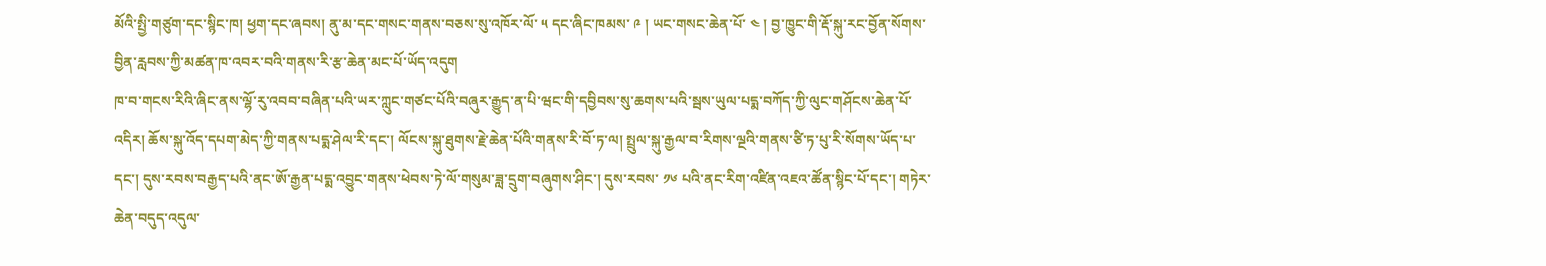མོའི་སྤྱི་གཙུག་དང་སྙིང་ཁ། ཕྱག་དང་ཞབས། ནུ་མ་དང་གསང་གནས་བཅས་སུ་འཁོར་ལོ་ ༥ དང་ཞིང་ཁམས་ ༩ ། ཡང་གསང་ཆེན་པོ་ ༤ ། བྱ་ཁྱུང་གི་རྡོ་སྐུ་རང་བྱོན་སོགས་བྱིན་རླབས་ཀྱི་མཚན་ཁ་འབར་བའི་གནས་རི་རྩ་ཆེན་མང་པོ་ཡོད་འདུག
ཁ་བ་གངས་རིའི་ཞིང་ནས་ལྷོ་རུ་འབབ་བཞིན་པའི་ཡར་ཀླུང་གཙང་པོའི་བཞུར་རྒྱུད་ན་པི་ཝང་གི་དབྱིབས་སུ་ཆགས་པའི་སྦས་ཡུལ་པདྨ་བཀོད་ཀྱི་ལུང་གཤོངས་ཆེན་པོ་འདིར། ཆོས་སྐུ་འོད་དཔག་མེད་ཀྱི་གནས་པདྨ་ཤེལ་རི་དང་། ལོངས་སྐུ་ཐུགས་རྗེ་ཆེན་པོའི་གནས་རི་བོ་ཏ་ལ། སྤྲུལ་སྐུ་རྒྱལ་བ་རིགས་ལྔའི་གནས་ཙི་ཏ་པུ་རི་སོགས་ཡོད་པ་དང་། དུས་རབས་བརྒྱད་པའི་ནང་ཨོ་རྒྱན་པདྨ་འབྱུང་གནས་ཕེབས་ཏེ་ལོ་གསུམ་ཟླ་དྲུག་བཞུགས་ཤིང་། དུས་རབས་ ༡༦ པའི་ནང་རིག་འཛིན་འཇའ་ཚོན་སྙིང་པོ་དང་། གཏེར་ཆེན་བདུད་འདུལ་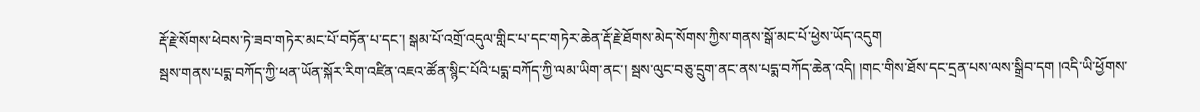རྡོ་རྗེ་སོགས་ཕེབས་ཏེ་ཟབ་གཏེར་མང་པོ་བཏོན་པ་དང་། སྒམ་པོ་འགྲོ་འདུལ་གླིང་པ་དང་གཏེར་ཆེན་རྡོ་རྗེ་ཐོགས་མེད་སོགས་ཀྱིས་གནས་སྒོ་མང་པོ་ཕྱེས་ཡོད་འདུག
སྦས་གནས་པདྨ་བཀོད་ཀྱི་ཕན་ཡོན་སྐོར་རིག་འཛིན་འཇའ་ཚོན་སྙིང་པོའི་པདྨ་བཀོད་ཀྱི་ལམ་ཡིག་ནང་། སྦས་ལུང་བཅུ་དྲུག་ནང་ནས་པདྨ་བཀོད་ཆེན་འདི། །གང་གིས་ཐོས་དང་དྲན་པས་ལས་སྒྲིབ་དག །འདི་ཡི་ཕྱོགས་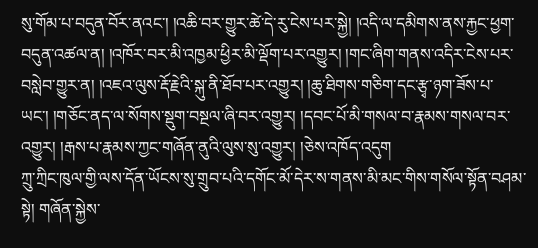སུ་གོམ་པ་བདུན་བོར་ནའང་། །འཆི་བར་གྱུར་ཚེ་དེ་རུ་ངེས་པར་སྐྱེ། །འདི་ལ་དམིགས་ནས་རྐྱང་ཕྱག་བདུན་འཚལ་ན། །འཁོར་བར་མི་འཁྱམ་ཕྱིར་མི་ལྡོག་པར་འགྱུར། །གང་ཞིག་གནས་འདིར་ངེས་པར་བསླེབ་གྱུར་ན། །འཇའ་ལུས་རྡོ་རྗེའི་སྐུ་ནི་ཐོབ་པར་འགྱུར། །ཆུ་ཐིགས་གཅིག་དང་རྩྭ་ཉག་ཟོས་པ་ཡང་། །གཅོང་ནད་ལ་སོགས་སྡུག་བསྔལ་ཞི་བར་འགྱུར། །དབང་པོ་མི་གསལ་བ་རྣམས་གསལ་བར་འགྱུར། །རྒས་པ་རྣམས་ཀྱང་གཞོན་ནུའི་ལུས་སུ་འགྱུར། །ཅེས་འཁོད་འདུག
ཀྲུ་ཀྲིང་ཁུལ་གྱི་ལས་དོན་ཡོངས་སུ་གྲུབ་པའི་དགོང་མོ་དེར་ས་གནས་མི་མང་གིས་གསོལ་སྟོན་བཤམ་སྟེ། གཞོན་སྐྱེས་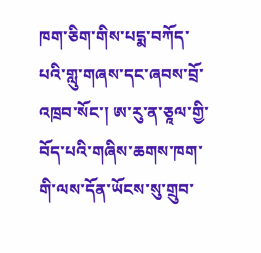ཁག་ཅིག་གིས་པདྨ་བཀོད་པའི་གླུ་གཞས་དང་ཞབས་བྲོ་འཁྲབ་སོང་། ཨ་རུ་ན་ཅཱལ་གྱི་བོད་པའི་གཞིས་ཆགས་ཁག་གི་ལས་དོན་ཡོངས་སུ་གྲུབ་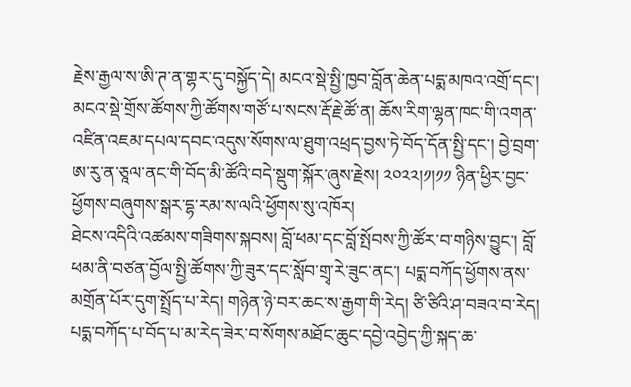རྗེས་རྒྱལ་ས་ཨི་ཊ་ན་གྷར་དུ་བསྐྱོད་དེ། མངའ་སྡེ་སྤྱི་ཁྱབ་བློན་ཆེན་པདྨ་མཁའ་འགྲོ་དང་། མངའ་སྡེ་གྲོས་ཚོགས་ཀྱི་ཚོགས་གཙོ་པ་སངས་རྡོ་རྗེ་ཚོ་ན། ཆོས་རིག་ལྷན་ཁང་གི་འགན་འཛིན་འཇམ་དཔལ་དབང་འདུས་སོགས་ལ་ཐུག་འཕྲད་བྱས་ཏེ་བོད་དོན་སྤྱི་དང་། བྱེ་བྲག་ཨ་རུ་ན་ཅཱལ་ནང་གི་བོད་མི་ཚོའི་བདེ་སྡུག་སྐོར་ཞུས་རྗེས། ༢༠༢༢།༡།༡༡ ཉིན་ཕྱིར་བྱང་ཕྱོགས་བཞུགས་སྒར་དྷ་རམ་ས་ལའི་ཕྱོགས་སུ་འཁོར།
ཐེངས་འདིའི་འཚམས་གཟིགས་སྐབས། བློ་ཕམ་དང་བློ་སྤོབས་ཀྱི་ཚོར་བ་གཉིས་བྱུང་། བློ་ཕམ་ནི་བཙན་བྱོལ་སྤྱི་ཚོགས་ཀྱི་ཟུར་དང་སློབ་གྲྭ་རེ་ཟུང་ནང་། པདྨ་བཀོད་ཕྱོགས་ནས་མགྲོན་པོར་དུག་སྤྲོད་པ་རེད། གཉེན་ཉེ་བར་ཆང་ས་རྒྱག་གི་རེད། ཙི་ཙིའི་ཤ་བཟའ་བ་རེད། པདྨ་བཀོད་པ་བོད་པ་མ་རེད་ཟེར་བ་སོགས་མཐོང་ཆུང་དབྱེ་འབྱེད་ཀྱི་སྐད་ཆ་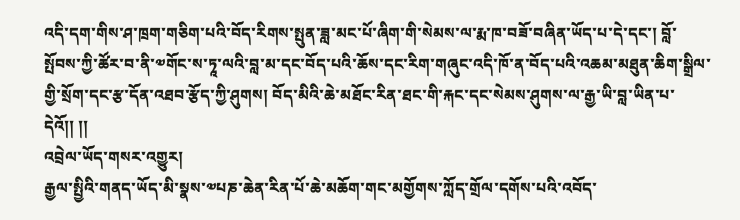འདི་དག་གིས་ཤ་ཁྲག་གཅིག་པའི་བོད་རིགས་སྤུན་ཟླ་མང་པོ་ཞིག་གི་སེམས་ལ་རྨ་ཁ་བཟོ་བཞིན་ཡོད་པ་དེ་དང་། བློ་སྤོབས་ཀྱི་ཚོར་བ་ནི་༧གོང་ས་ཏཱ་ལའི་བླ་མ་དང་བོད་པའི་ཆོས་དང་རིག་གཞུང་འདི་ཁོ་ན་བོད་པའི་འཆམ་མཐུན་ཆིག་སྒྲིལ་གྱི་སྲོག་དང་རྩ་དོན་འཐབ་རྩོད་ཀྱི་ཤུགས། བོད་མིའི་ཆེ་མཐོང་རིན་ཐང་གི་རྐང་དང་སེམས་ཤུགས་ལ་རྒྱ་ཡི་བླ་ཡིན་པ་དེའོ།། །།
འབྲེལ་ཡོད་གསར་འགྱུར།
རྒྱལ་སྤྱིའི་གནད་ཡོད་མི་སྣས་༧པཎ་ཆེན་རིན་པོ་ཆེ་མཆོག་གང་མགྱོགས་ཀློད་གྲོལ་དགོས་པའི་འབོད་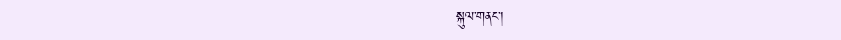སྐུལ་གནང་།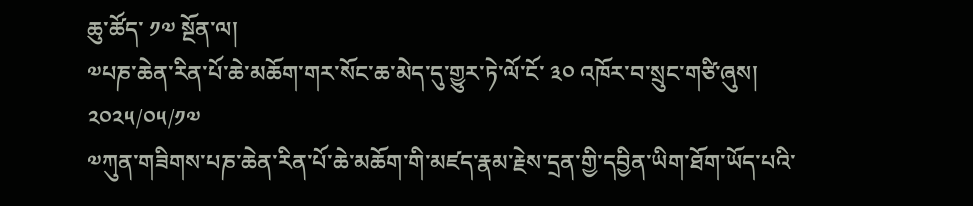ཆུ་ཚོད་ ༡༧ སྔོན་ལ།
༧པཎ་ཆེན་རིན་པོ་ཆེ་མཆོག་གར་སོང་ཆ་མེད་དུ་གྱུར་ཏེ་ལོ་ངོ་ ༣༠ འཁོར་བ་སྲུང་གཙི་ཞུས།
༢༠༢༥/༠༥/༡༧
༧ཀུན་གཟིགས་པཎ་ཆེན་རིན་པོ་ཆེ་མཆོག་གི་མཛད་རྣམ་རྗེས་དྲན་གྱི་དབྱིན་ཡིག་ཐོག་ཡོད་པའི་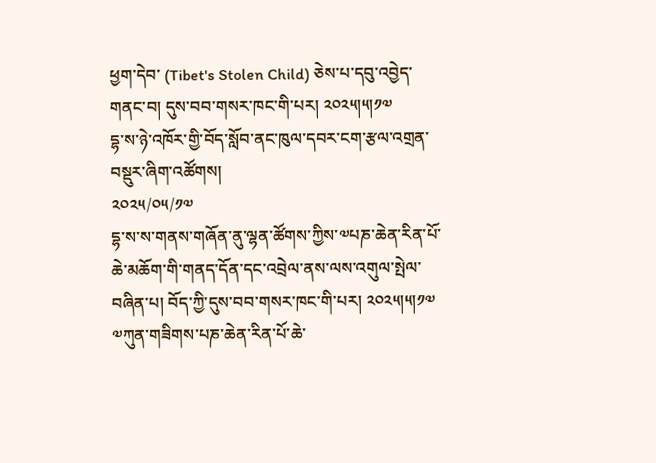ཕྱག་དེབ་ (Tibet's Stolen Child) ཅེས་པ་དབུ་འབྱེད་གནང་བ། དུས་བབ་གསར་ཁང་གི་པར། ༢༠༢༥།༥།༡༧
དྷ་ས་ཉེ་འཁོར་གྱི་བོད་སློབ་ནང་ཁུལ་དབར་ངག་རྩལ་འགྲན་བསྡུར་ཞིག་འཚོགས།
༢༠༢༥/༠༥/༡༧
དྷ་ས་ས་གནས་གཞོན་ནུ་ལྷན་ཚོགས་ཀྱིས་༧པཎ་ཆེན་རིན་པོ་ཆེ་མཆོག་གི་གནད་དོན་དང་འབྲེལ་ནས་ལས་འགུལ་སྤེལ་བཞིན་པ། བོད་ཀྱི་དུས་བབ་གསར་ཁང་གི་པར། ༢༠༢༥།༥།༡༧
༧ཀུན་གཟིགས་པཎ་ཆེན་རིན་པོ་ཆེ་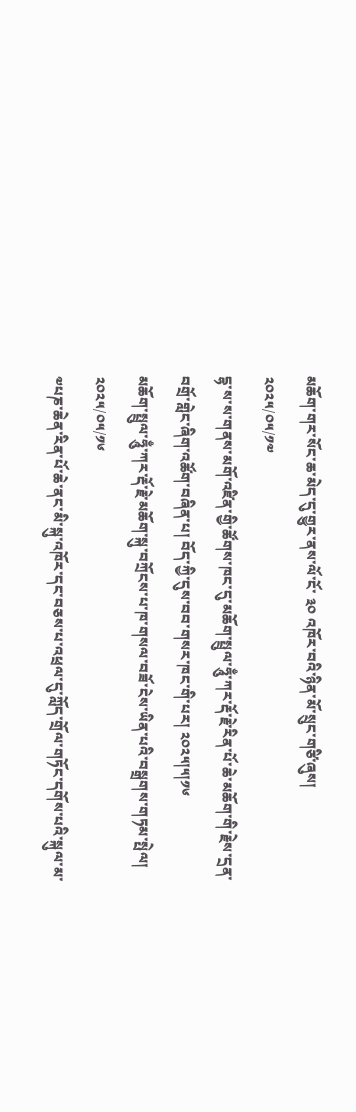མཆོག་གར་སོང་ཆ་མེད་དུ་གྱུར་ནས་ལོ་ངོ་ ༣༠ འཁོར་བའི་ཉིན་མོ་སྲུང་གཙི་ཞུས།
༢༠༢༥/༠༥/༡༧
དྷ་ས་ས་གནས་མགོ་འཛིན་གྱི་ཚོགས་ཁང་དུ་མཆོག་སྤྲུལ་ཧཱུྃ་ཀར་རྡོ་རྗེ་རིན་པོ་ཆེ་མཆོག་གི་རྗེས་དྲན་བགྲོ་གླེང་ཞིག་འཚོག་བཞིན་པ། བོད་ཀྱི་དུས་བབ་གསར་ཁང་གི་པར། ༢༠༢༥།༥།༡༦
མཆོག་སྤྲུལ་ཧཱུྃ་ཀར་རྡོ་རྗེ་མཆོག་སྐུ་བཀྲོངས་པ་ཁ་གསལ་བཟོ་ངེས་ཡིན་པའི་བསྒྲགས་གཏམ་སྤེལ།
༢༠༢༥/༠༥/༡༦
༧པཎ་ཆེན་རིན་པོ་ཆེ་ནང་མི་སྐུ་འཁོར་དང་བཅས་པ་འཕྲལ་དུ་ཀློད་གྲོལ་གཏོང་དགོས་པའི་སྐུལ་མ་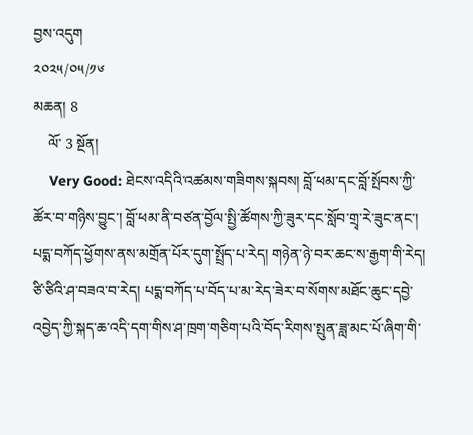བྱས་འདུག
༢༠༢༥/༠༥/༡༦
མཆན། 8
    ལོ་ 3 སྔོན།
    Very Good: ཐེངས་འདིའི་འཚམས་གཟིགས་སྐབས། བློ་ཕམ་དང་བློ་སྤོབས་ཀྱི་ཚོར་བ་གཉིས་བྱུང་། བློ་ཕམ་ནི་བཙན་བྱོལ་སྤྱི་ཚོགས་ཀྱི་ཟུར་དང་སློབ་གྲྭ་རེ་ཟུང་ནང་། པདྨ་བཀོད་ཕྱོགས་ནས་མགྲོན་པོར་དུག་སྤྲོད་པ་རེད། གཉེན་ཉེ་བར་ཆང་ས་རྒྱག་གི་རེད། ཙི་ཙིའི་ཤ་བཟའ་བ་རེད། པདྨ་བཀོད་པ་བོད་པ་མ་རེད་ཟེར་བ་སོགས་མཐོང་ཆུང་དབྱེ་འབྱེད་ཀྱི་སྐད་ཆ་འདི་དག་གིས་ཤ་ཁྲག་གཅིག་པའི་བོད་རིགས་སྤུན་ཟླ་མང་པོ་ཞིག་གི་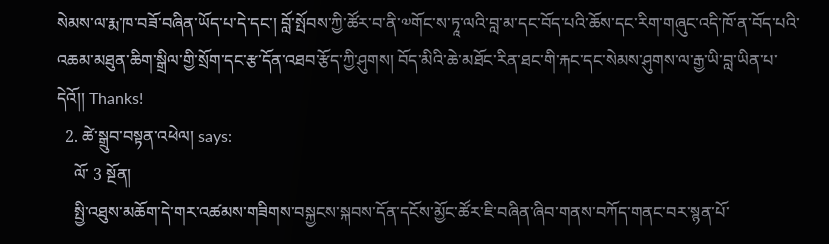སེམས་ལ་རྨ་ཁ་བཟོ་བཞིན་ཡོད་པ་དེ་དང་། བློ་སྤོབས་ཀྱི་ཚོར་བ་ནི་༧གོང་ས་ཏཱ་ལའི་བླ་མ་དང་བོད་པའི་ཆོས་དང་རིག་གཞུང་འདི་ཁོ་ན་བོད་པའི་འཆམ་མཐུན་ཆིག་སྒྲིལ་གྱི་སྲོག་དང་རྩ་དོན་འཐབ་རྩོད་ཀྱི་ཤུགས། བོད་མིའི་ཆེ་མཐོང་རིན་ཐང་གི་རྐང་དང་སེམས་ཤུགས་ལ་རྒྱ་ཡི་བླ་ཡིན་པ་དེའོ།། Thanks!
  2. ཚེ་སྒྲུབ་བསྟན་འཕེལ། says:
    ལོ་ 3 སྔོན།
    སྤྱི་འཐུས་མཆོག་དེ་གར་འཚམས་གཟིགས་བསྐྱངས་སྐབས་དོན་དངོས་མྱོང་ཚོར་ཇི་བཞིན་ཞིབ་གནས་བཀོད་གནང་བར་སྙན་པོ་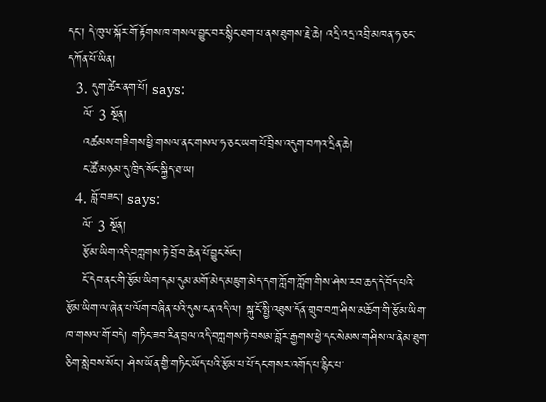དང་། དེ་ཁུལ་སྐོར་གོ་རྟོགས་ཁ་གསལ་བྱུང་བར་སྙིང་ཐག་པ་ནས་ཐུགས་རྗེ་ཆེ། འདྲི་འདྲ་འབྲི་མཁན་ཧ་ཅང་དཀོན་པོ་ཡིན།
  3. དུག་ཚེར་ནག་པོ། says:
    ལོ་ 3 སྔོན།
    འཚམས་གཟིགས་ཕྱི་གསལ་ནང་གསལ་ཧ་ཅང་ཡག་པོ་བྲིས་འདུག་བཀའ་དྲིན་ཆེ།
    ང་ཚོ་མཉམ་དུ་ཁྲིད་སོང་སྐྱིད་ཐ་ཡ།
  4. བློ་བཟང་། says:
    ལོ་ 3 སྔོན།
    རྩོམ་ཡིག་འདི་བཀླགས་ཏེ་བྲོ་བ་ཆེན་པོ་བྱུང་སོང་།
    ངོ་དེབ་ནང་གི་རྩོམ་ཡིག་དམ་དུམ་མགོ་མེད་མཇུག་མེད་དག་ཀློག་ཀློག་གིས་ཤེས་རབ་ཆད་དེ་བོད་པའི་རྩོམ་ཡིག་ལ་ཞེན་པ་ལོག་བཞིན་པའི་དུས་ངན་འདི་ལ། སྐུ་ངོ་སྤྱི་འཐུས་དོན་གྲུབ་བཀྲ་ཤིས་མཆོག་གི་རྩོམ་ཡིག་ཁ་གསལ་གོ་བདེ། གཏིང་ཟབ་རིན་བྲལ་འདི་བཀླགས་ཏེ་བསམ་བློར་རྒྱགས་ཕྱེ་དང་སེམས་གཤིས་ལ་ནེམ་ཐུག་ཅིག་སླེབས་སོང་། ཤེས་ཡོན་གྱི་གཏིང་ཡོད་པའི་རྩོམ་པ་པོ་དང་གསར་འགོད་པ་རྙིང་པ་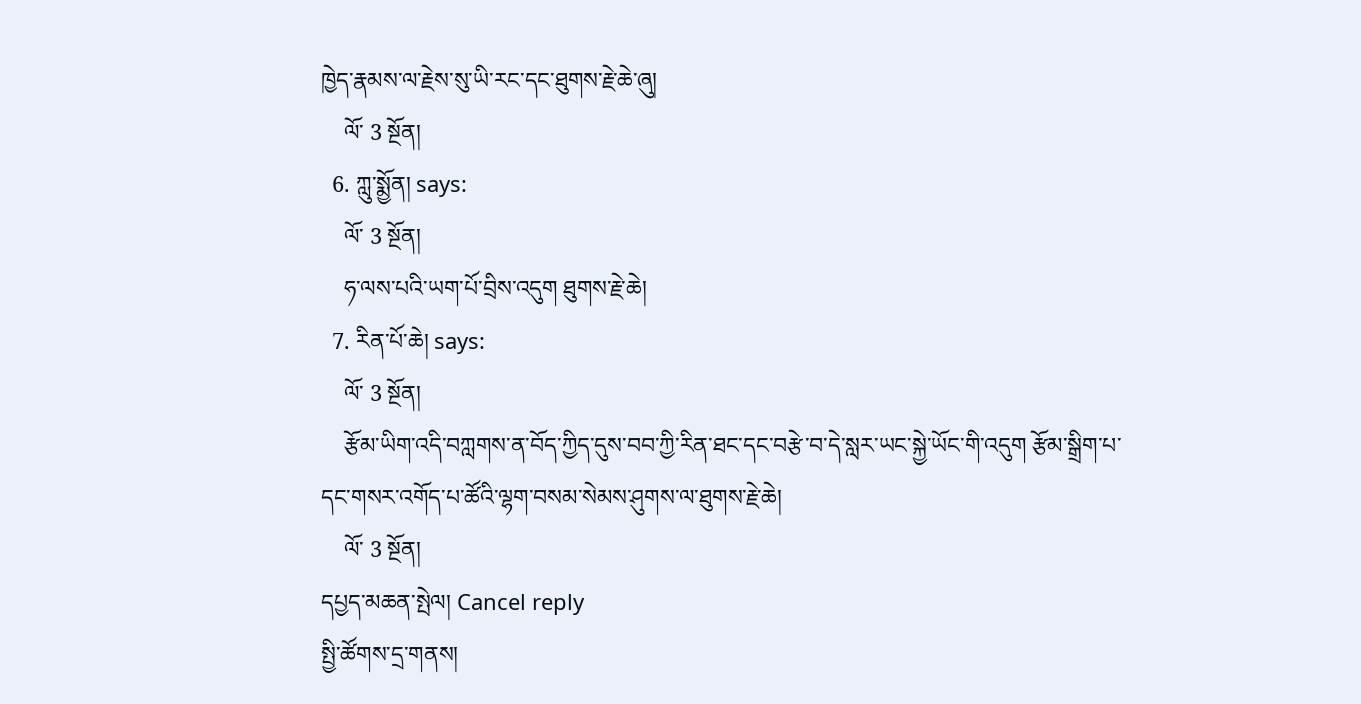ཁྱེད་རྣམས་ལ་རྗེས་སུ་ཡི་རང་དང་ཐུགས་རྗེ་ཆེ་ཞུ།
    ལོ་ 3 སྔོན།
  6. ཀླུ་སྨྱོན། says:
    ལོ་ 3 སྔོན།
    ཧ་ལས་པའི་ཡག་པོ་བྲིས་འདུག ཐུགས་རྗེ་ཆེ།
  7. རིན་པོ་ཆེ། says:
    ལོ་ 3 སྔོན།
    རྩོམ་ཡིག་འདི་བཀླགས་ན་བོད་ཀྱིད་དུས་བབ་ཀྱི་རིན་ཐང་དང་བརྩེ་བ་དེ་སླར་ཡང་སྐྱེ་ཡོང་གི་འདུག རྩོམ་སྒྲིག་པ་དང་གསར་འགོད་པ་ཚོའི་ལྷག་བསམ་སེམས་ཤུགས་ལ་ཐུགས་རྗེ་ཆེ།
    ལོ་ 3 སྔོན།
དཔྱད་མཆན་སྤེལ། Cancel reply
སྤྱི་ཚོགས་དྲ་གནས།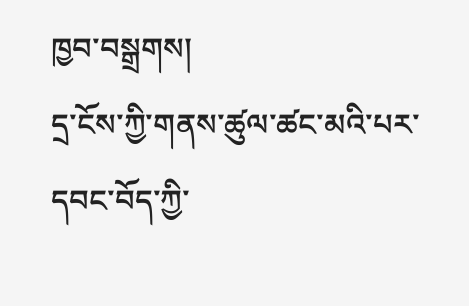ཁྱབ་བསྒྲགས།
དྲ་ངོས་ཀྱི་གནས་ཚུལ་ཚང་མའི་པར་དབང་བོད་ཀྱི་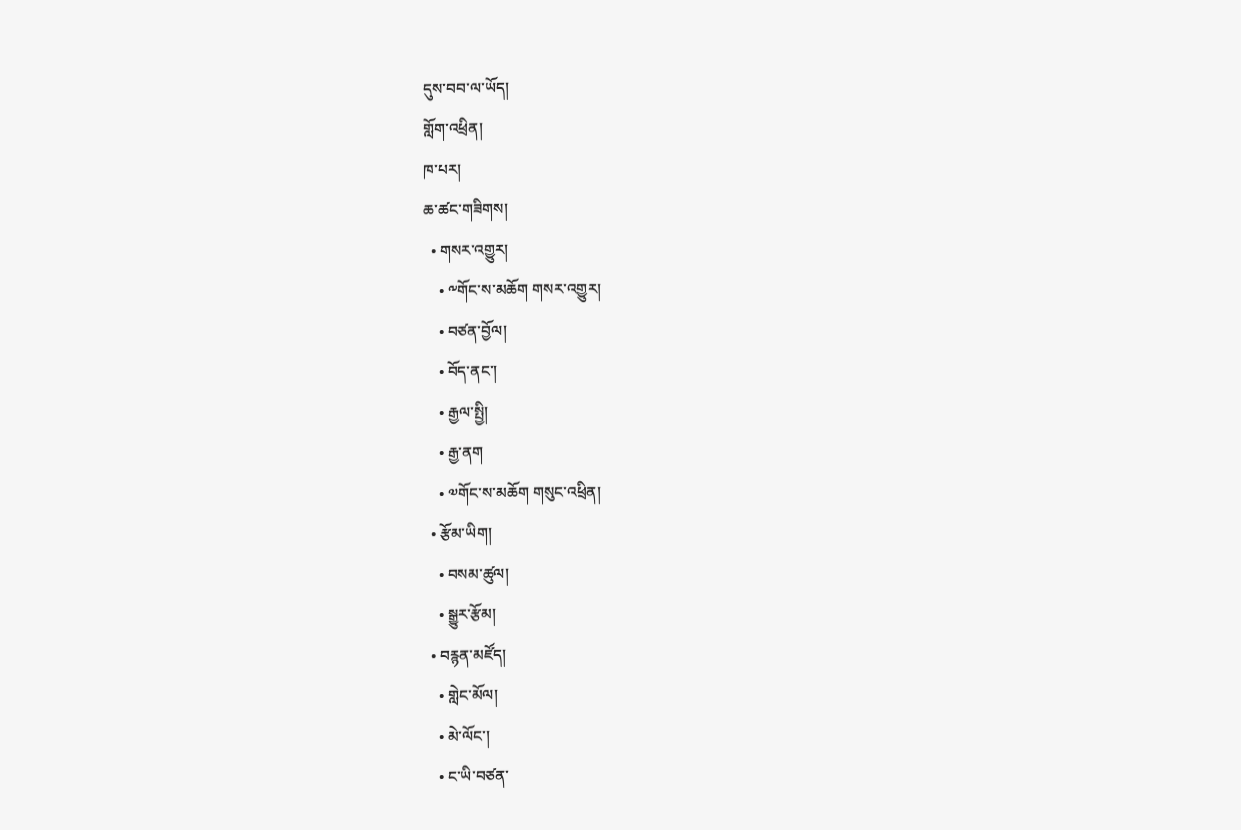དུས་བབ་ལ་ཡོད།
གློག་འཕྲིན།
ཁ་པར།
ཆ་ཚང་གཟིགས།
  • གསར་འགྱུར།
    • ༸གོང་ས་མཆོག གསར་འགྱུར།
    • བཙན་བྱོལ།
    • བོད་ནང་།
    • རྒྱལ་སྤྱི།
    • རྒྱ་ནག
    • ༧གོང་ས་མཆོག གསུང་འཕྲིན།
  • རྩོམ་ཡིག།
    • བསམ་ཚུལ།
    • སྒྱུར་རྩོམ།
  • བརྙན་མཛོད།
    • གླེང་མོལ།
    • མེ་ལོང་།
    • ང་ཡི་བཙན་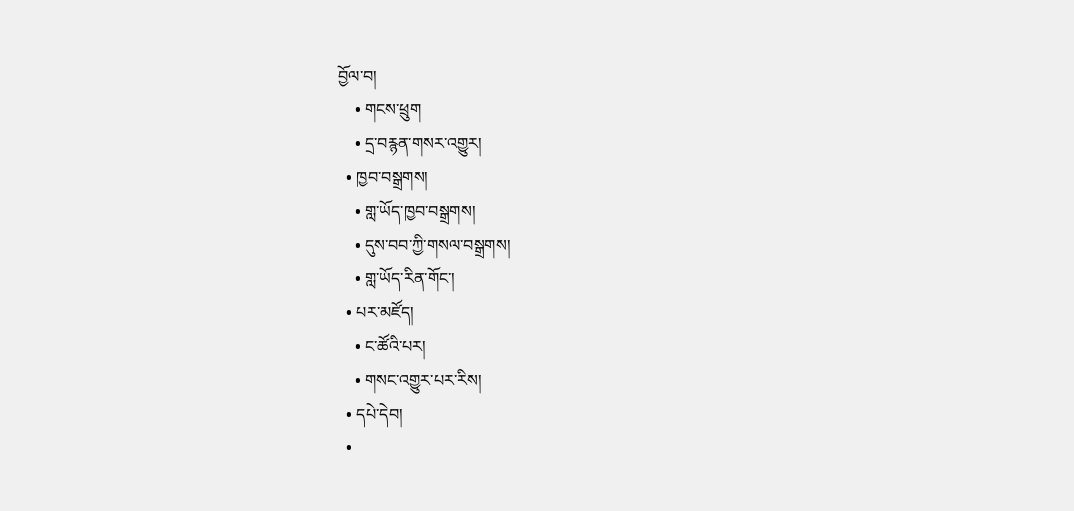བྱོལ་བ།
    • གངས་ཕྲུག
    • དྲ་བརྙན་གསར་འགྱུར།
  • ཁྱབ་བསྒྲགས།
    • གླ་ཡོད་ཁྱབ་བསྒྲགས།
    • དུས་བབ་ཀྱི་གསལ་བསྒྲགས།
    • གླ་ཡོད་རིན་གོང་།
  • པར་མཛོད།
    • ང་ཚོའི་པར།
    • གསང་འགྱུར་པར་རིས།
  • དཔེ་དེབ།
  •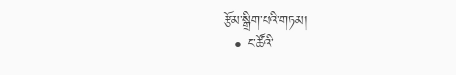རྩོམ་སྒྲིག་པའི་གཏམ།
  • ང་ཚོའི་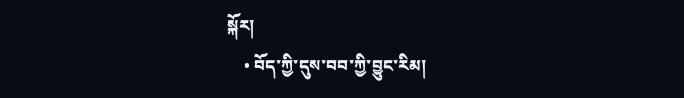སྐོར།
    • བོད་ཀྱི་དུས་བབ་ཀྱི་བྱུང་རིམ།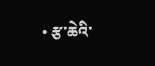• རྩ་ཆེའི་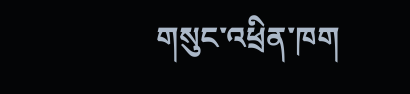གསུང་འཕྲིན་ཁག